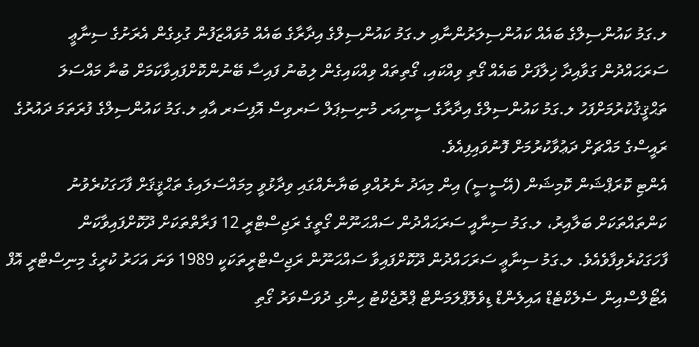ލ.ގަމު ކައުންސިލްގެ ބައެއް ކައުންސިލަރުންނާއި ލ.ގަމު ކައުންސިލްގެ އިދާރާގެ ބައެއް މުވައްޒަފުން ގުޅިގެން އެރަށުގެ ސިނާޢީ ސަރަޙައްދުން ގަވާއިދާ ޚިލާފަށް ބައެއް ގޯތި ވިއްކައި، ގޯތިތައް ވިއްކައިގެން ލިބުނު ފައިސާ ބޭނުންކޮށްފައިވާކަމަށް ބުނާ މައްސަލަ ތަޙްޤީޤުކުރުމަށްފަހު ލ.ގަމު ކައުންސިލްގެ އިދާރާގެ ސީނިއަރ މުނިސިޕަލް ސަރވިސް އޮފިސަރ އާއި ލ.ގަމު ކައުންސިލްގެ ފުރަތަމަ ދައުރުގެ ރައީސްގެ މައްޗަށް ދަޢުވާކުރުމަށް ފޮނުވައިފިއެވެ.
އެންޓި ކޮރަޕްޝަން ކޮމިޝަން (އޭސީސީ) އިން މިއަދު ނެރުއްވި ބަޔާނެއްގައި ވިދާޅުވީ މިމައްސަލައިގެ ތަޙްޤީޤަށް ފާހަގަކުރެވުނު ކަންތައްތަކަށް ބަލާއިރު، ލ.ގަމު ސިނާއީ ސަރަޙައްދުން ސައްޙަނޫން ގޯތީގެ ރަޖިސްޓްރީ 12 ފަރާތްތަކަށް ދޫކޮށްފައިވާކަން ފާހަގަކުރެވިފާވެއެވެ. ލ.ގަމު ސިނާޢީ ސަރަހައްދުން ދޫކޮށްފައިވާ ސައްޙަނޫން ރަޖިސްޓްރީތަކަކީ 1989 ވަނަ އަހަރު ކުރީގެ މިނިސްޓްރީ އޮފް އެޓޯލްސްއިން ސެލެކްޓެޑް އައިލެންޑް ޑިވެލޮޕްލަމަންޓް ޕްރޮޖެކްޓު ހިންގި ދުވަސްވަރު ގޯތި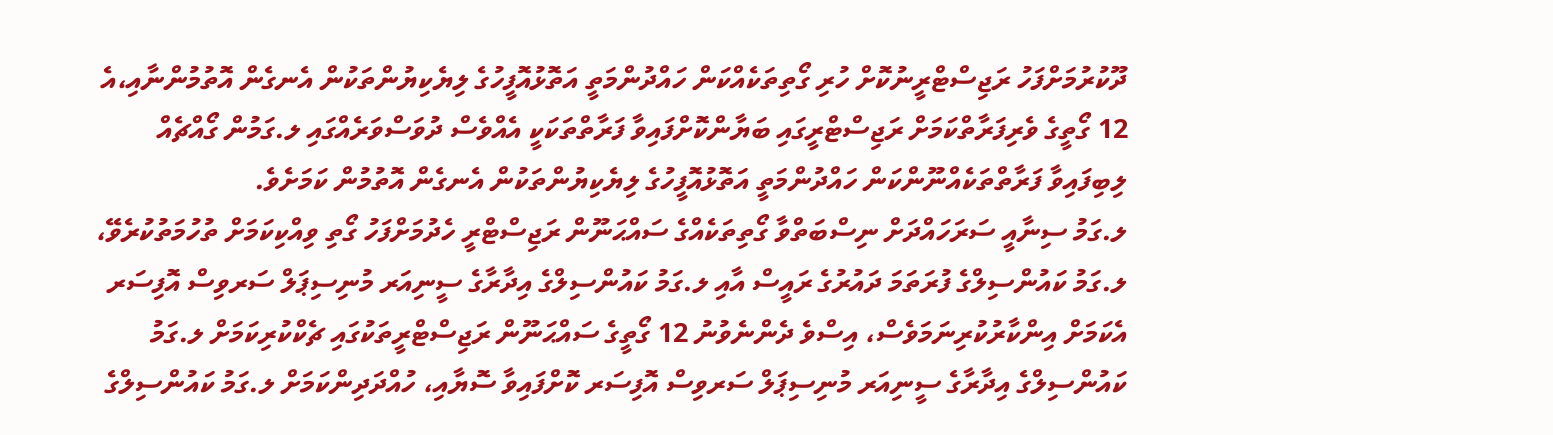ދޫކުރުމަށްފަހު ރަޖިސްޓްރީނުކޮށް ހުރި ގޯތިތަކެއްކަން ހައްދުންމަތީ އަތޮޅުއޮފީހުގެ ލިޔެކިޔުންތަކުން އެނގެން އޮތުމުންނާއި،އެ 12 ގޯތީގެ ވެރިފަރާތްކަމަށް ރަޖިސްޓްރީގައި ބަޔާންކޮށްފައިވާ ފަރާތްތަކަކީ އެއްވެސް ދުވަސްވަރެއްގައި ލ.ގަމުން ގޯއްޗެއް ލިބިފައިވާ ފަރާތްތަކެއްނޫންކަން ހައްދުންމަތީ އަތޮޅުއޮފީހުގެ ލިޔެކިޔުންތަކުން އެނގެން އޮތުމުން ކަމަށެވެ.
ލ.ގަމު ސިނާއީ ސަރަހައްދަށް ނިސްބަތްވާ ގޯތިތަކެއްގެ ސައްޙަނޫން ރަޖިސްޓްރީ ހެދުމަށްފަހު ގޯތި ވިއްކިކަމަށް ތުހުމަތުކުރެވޭ، ލ.ގަމު ކައުންސިލްގެ ފުރަތަމަ ދައުރުގެ ރައީސް އާއި ލ.ގަމު ކައުންސިލްގެ އިދާރާގެ ސީނިއަރ މުނިސިޕަލް ސަރވިސް އޮފިސަރ އެކަމަށް އިންކާރުކުރިނަމަވެސް، އިސްވެ ދެންނެވުނު 12 ގޯތީގެ ސައްޙަނޫން ރަޖިސްޓްރީތަކުގައި ޗެކްކުރިކަމަށް ލ.ގަމު ކައުންސިލްގެ އިދާރާގެ ސީނިއަރ މުނިސިޕަލް ސަރވިސް އޮފިސަރ ކޮށްފައިވާ ސޮޔާއި، ހުއްދަދިންކަމަށް ލ.ގަމު ކައުންސިލްގެ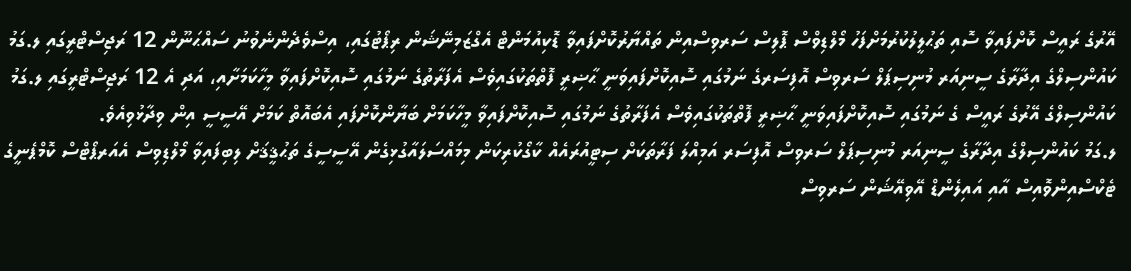އޭރުގެ ރައީސް ކޮށްފައިވާ ސޮއި ތަޙުލީލުކުރުމަށްފަހު މޯލްޑިވްސް ޕޮލިސް ސަރވިސްއިން ތައްޔާރުކޮށްފައިވާ ޑޮކިއުމަންޓް އެގްޒަމިނޭޝަން ރިޕޯޓުގައި، އިސްވެދެންނެވުނު ސައްޙަނޫން 12 ރަޖިސްޓްރީގައި ލ.ގަމު ކައުންސިލްގެ އިދާރާގެ ސީނިއަރ މުނިސިޕަލް ސަރވިސް އޮފިސަރގެ ނަމުގައި ސޮއިކޮށްފައިވަނީ ޙާޟިރީ ފޮތްތަކުގައިވެސް އެފަރާތުގެ ނަމުގައި ސޮއިކޮށްފައިވާ މީހާކަމަށާއި، އަދި އެ 12 ރަޖިސްޓްރީގައި ލ.ގަމު ކައުންސިލްގެ އޭރުގެ ރައީސް ގެ ނަމުގައި ސޮއިކޮށްފައިވަނީ ޙާޟިރީ ފޮތްތަކުގައިވެސް އެފަރާތުގެ ނަމުގައި ސޮއިކޮށްފައިވާ މީހާކަމަށް ބަޔާންކޮށްފައި އެބައޮތް ކަމަށް އޭސީސީ އިން ވިދާޅުވިއެވެ.
ލ.ގަމު ކައުންސިލްގެ އިދާރާގެ ސީނިއަރ މުނިސިޕަލް ސަރވިސް އޮފިސަރ އަމިއްލަ ފަރާތަކަށް ސިޓީއުރައެއް ކާގޯކުރިކަން މިމައްސަލައާގުޅިގެން އޭސީސީގެ ތަޙުޤީޤަށް ލިބިފައިވާ މޯލްޑިވިސް އެއަރޕޯޓްސް ކޮމްޕެނީގެ ޓެކްސްއިންވޮއިސް އާއި އައިލެންޑް އޭވިއޭޝަން ސަރވިސް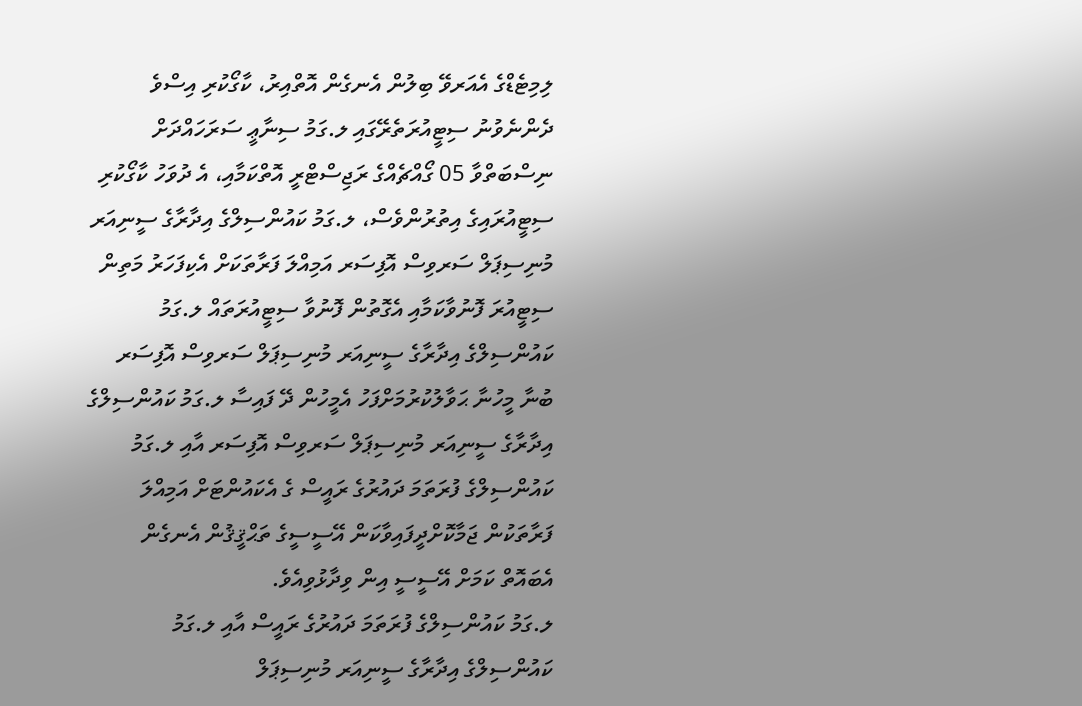ލިމިޓެޑްގެ އެއަރވޭ ބިލުން އެނގެން އޮތްއިރު، ކާގޯކުރި އިސްވެ ދެންނެވުނު ސިޓީއުރަތެރޭގައި ލ.ގަމު ސިނާޢީ ސަރަހައްދަށް ނިސްބަތްވާ 05 ގޯއްޗެއްގެ ރަޖިސްޓްރީ އޮތްކަމާއި، އެ ދުވަހު ކާގޯކުރި ސިޓީއުރައިގެ އިތުރުންވެސް، ލ.ގަމު ކައުންސިލްގެ އިދާރާގެ ސީނިއަރ މުނިސިޕަލް ސަރވިސް އޮފިސަރ އަމިއްލަ ފަރާތަކަށް އެކިފަހަރު މަތިން ސިޓީއުރަ ފޮނުވާކަމާއި އެގޮތުން ފޮނުވާ ސިޓީއުރަތައް ލ.ގަމު ކައުންސިލްގެ އިދާރާގެ ސީނިއަރ މުނިސިޕަލް ސަރވިސް އޮފިސަރ ބުނާ މީހުނާ ޙަވާލުކުރުމަށްފަހު އެމީހުން ދޭ ފައިސާ ލ.ގަމު ކައުންސިލްގެ އިދާރާގެ ސީނިއަރ މުނިސިޕަލް ސަރވިސް އޮފިސަރ އާއި ލ.ގަމު ކައުންސިލްގެ ފުރަތަމަ ދައުރުގެ ރައީސް ގެ އެކައުންޓަށް އަމިއްލަ ފަރާތަކުން ޖަމާކޮށްދީފައިވާކަން އޭސީސީގެ ތަޙްޤީޤުން އެނގެން އެބައޮތް ކަމަށް އޭސީސީ އިން ވިދާޅުވިއެވެ.
ލ.ގަމު ކައުންސިލްގެ ފުރަތަމަ ދައުރުގެ ރައީސް އާއި ލ.ގަމު ކައުންސިލްގެ އިދާރާގެ ސީނިއަރ މުނިސިޕަލް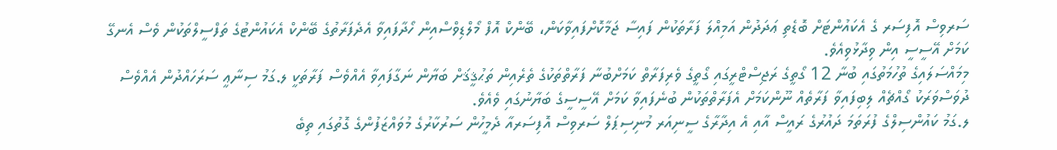ސަރވިސް އޮފިސަރ ގެ އެކައުންޓަށް ބޮޑެތި ޢަދަދުން އަމިއްލަ ފަރާތަކުން ފައިސާ ޖަމާކޮށްފައިވާކަން، ބޭންކް އޮފް މޯލްޑިވްސްއިން ހޯދާފައިވާ އެދެފަރާތުގެ ބޭންކް އެކައުންޓުގެ ތަފްސީލްތަކުން ވެސް އެނގޭ ކަމަށް އޭސީސީ އިން ވިދާޅުވިއެވެ.
މިމައްސަލައިގެ ތުހުމަތުގައި ބުނާ 12 ގޯތީގެ ރަޖިސްޓްރީގައި ގޯތީގެ ވެރިފަރާތް ކަމަށްބުނާ ފަރާތްތަކުގެ ތެރެއިން ތަޙުޤީޤަށް ބަޔާން ނަގާފައިވާ އެއްވެސް ފަރާތަކީ ލ.ގަމު ސިނާޢީ ސަރަހައްދުން އެއްވެސް ދުވަސްވަރަކު ގޯއްޗެއް ލިބިފައިވާ ފަރާތެއް ނޫންކަމަށް އެފަރާތްތަކުން ބުނެފައިވާ ކަމަށް އޭސީސީގެ ބަޔާނުގައި ވެއެވެ.
ލ.ގަމު ކައުންސިލްގެ ފުރަތަމަ ދައުރުގެ ރައީސް އާއި އެ އިދާރާގެ ސީނިއަރ މުނިސިޕަލް ސަރވިސް އޮފިސަރއާ ދެމީހުން ސަރުކާރުގެ މުވައްޒަފުންގެ ގޮތުގައި ތިބެ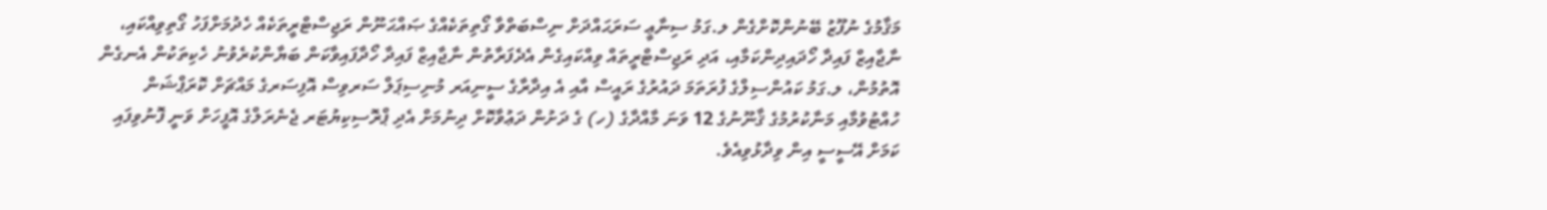މަޤާމުގެ ނުފޫޒު ބޭނުންކޮށްގެން ލ.ގަމު ސިނާޢީ ސަރަޙައްދަށް ނިސްބަތްވާ ގޯތިތަކެއްގެ ޞައްޙަނޫން ރަޖިސްޓްރީތަކެއް ހެދުމަށްފަހު ގޯތިވިއްކައި، ނާޖާއިޒް ފައިދާ ހޯދައިދިންކަމާއި، އަދި ރަޖިސްޓްރީތައް ވިއްކައިގެން އެދެފަރާތުން ނާޖާއިޒް ފައިދާ ހޯދާފައިވާކަން ބަޔާންކުރެވުނު ހެކިތަކުން އެނގެން އޮތުމުން، ލ.ގަމު ކައުންސިލްގެ ފުރަތަމަ ދައުރުގެ ރައީސް އާއި އެ އިދާރާގެ ސީނިއަރ މުނިސިޕަލް ސަރވިސް އޮފިސަރގެ މައްޗަށް ކޮރަޕްޝަން ހުއްޓުވުމާއި މަނާކުރުމުގެ ޤާނޫނުގެ 12 ވަނަ މާއްދާގެ (ހ) ގެ ދަށުން ދަޢުވާކޮށް ދިނުމަށް އެދި ޕްރޮސިކިޔުޓަރ ޖެނެރަލްގެ އޮފީހަށް ވަނީ ފޮނުވިފައި ކަމަށް އޭސީސީ އިން ވިދާޅުވިއެވެ.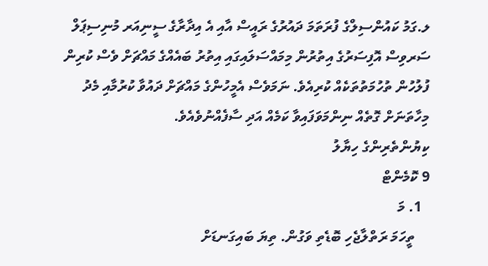ލ.ގަމު ކައުންސިލްގެ ފުރަތަމަ ދައުރުގެ ރައީސް އާއި އެ އިދާރާގެ ސީނިއަރ މުނިސިޕަލް ސަރވިސް އޮފިސަރުގެ އިތުރުން މިމައްސަލައިގައި އިތުރު ބައެއްގެ މައްޗަށް ވެސް ކުރިން ފުލުހުން ތުހުމަތުތަކެއް ކުރިއެވެ. ނަމަވެސް އެމީހުންގެ މައްޗަށް ދައުވާ ކުރުމާއި މެދު މިހާތަނަށް ގޮތެއް ނިންމަވަފައިވާ ކަމެއް އަދި ސާފެއްނުވެއެވެ.
ކިޔުންތެރިންގެ ހިޔާލު
9 ކޮމެންޓް
  1. މަ
    ތީހަމަ ރަތްލާޖެހި ބޮޑެތި ވަގުން. ތިޔަ ބައިގަނޑަށް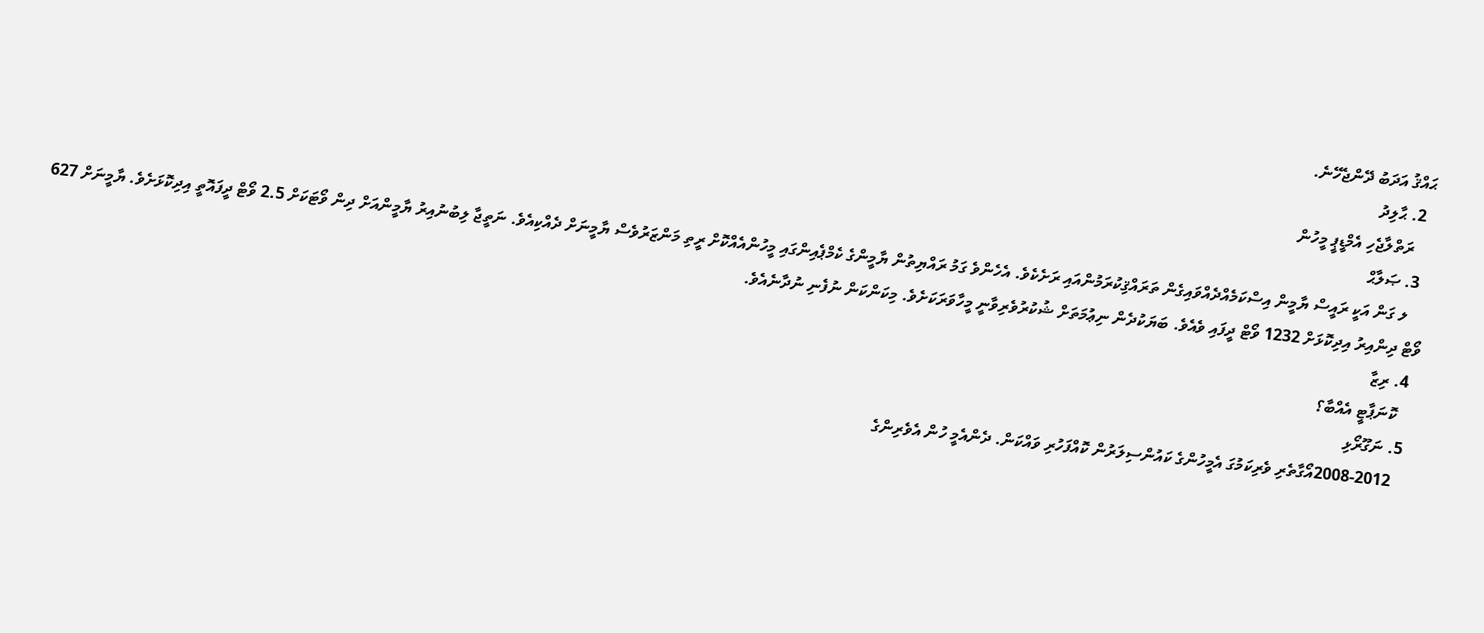ޙައްޤު އަދަބު ދޭންޖެހޭނެ.
  2. ޙާލިދު
    ރަތްލާޖެހި އެމްޑީޕީ މީހުން
  3. ޞަލާޙް
    ލ ގަން އަކީ ރައީސް ޔާމީން އިސްކަމެއްދެއްވައިގެން ތަރައްޤިކުރަމުންއައި ރަށެކެވެ. އެހެންވެ ގަމު ރައްޔިތުން ޔާމީންގެ ކެމްޕެއިންގައި މީހުންއެއްކޮށް ރީތި މަންޒަރުވެސް ޔާމީނަށް ދެއްކިއެވެ. ނަތީޖާ ލިބުނުއިރު ޔާމީންއަށް ދިން ވޯޓަކަށް 2.5 ވޯޓް ދީފައޮތީ އިދިކޮޅަށެވެ. ޔާމީނަށް 627 ވޯޓް ދިންއިރު އިދިކޮޅަށް 1232 ވޯޓް ދީފައި ވެއެވެ. ބަޔަކުދެން ނިޢުމަތަށް ޝުކުރުވެރިވާނީ މީހާވަރަކަށެވެ. މިކަންކަން ނުފެނި ނުދާނެއެވެ.
  4. ރިޒާ
    ކޮނަޕާޓީ އެއްބާ؟
  5. ނަގޫރޯޅި
    2008-2012އޯގާތެރި ވެރިކަމުގަ އެމީހުންގެ ކައުންސިލަރުން ކޮއްފަހުރި ވައްކަން. ދެންއެމީ ހުން އެވެރިންގެ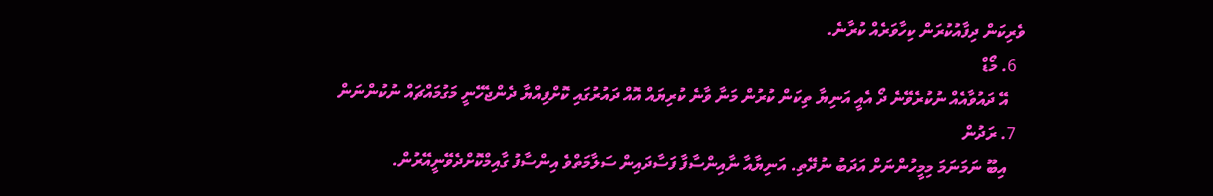ވެރިކަން ދިފާއުކުރަން ކިހާވަރެއް ކުރާނެ.
  6. މޯޑް
    އޭ ދައުވާއެއް ނުކުރެވޭނެ ދޯ އެއީ އަނިޔާ ތިކަން ކުރުން މަނާ ވާނެ ކުރިޔައް އޮއް ދައުރުގައި ކޮށްފިއްޔާ ދެންޖެހޭނީ މަގުމައްޗައް ނުކުންނަން
  7. ރަދުން
    އިބޫ ނަމަނަމަ މިމީހުންނަށް އަދަބު ނުދޭތި. އަނިޔާއާ ނާއިންސާފާ ފަސާދައިން ސަލާމަތްވެ އިންސާފު ގާއިމްކޮށްދެވޭނީއޭރުން.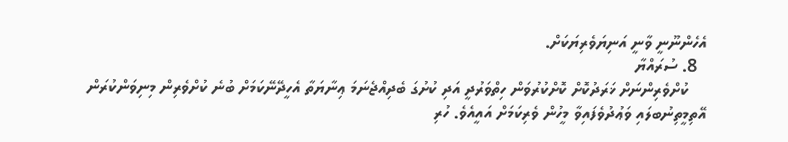އެހެންނޫނީ ވާނީ އަނިޔަވެރިޔަކަށް.
  8. ސުރައްޔާ
    ކުށްވެރިންނަށް ޚަރަދުކޮށް ކޮށްކުރުވަން ހިތްވަރުދީ އަދި ކުށުގަ ބެދިއްޖެނަމަ ޢިނާޔަތާ އެހީދޭނޭކަމަށް ބުނެ ކުށްވެރިން މިނިވަންކުރަން އޭތިމީތިނުބލައި ވަޢުދުވެފައިވާ މީހުން ވެރިކަމަށް އައީއެވެ. ހުރި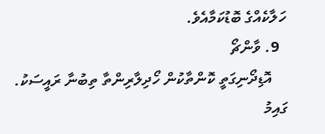ހަލާކެއްގެ ބޮޑުކަމާއެވެ.
  9. ވާންޗޯ
    އޮޑިދޯނިގަތީ ކޮންތާކުން ހޯދިލާރިންތާ ތިބުނާ ރައީސަކު. ގައިމު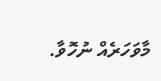މާވަހަރެއް ނުހޮވާ.